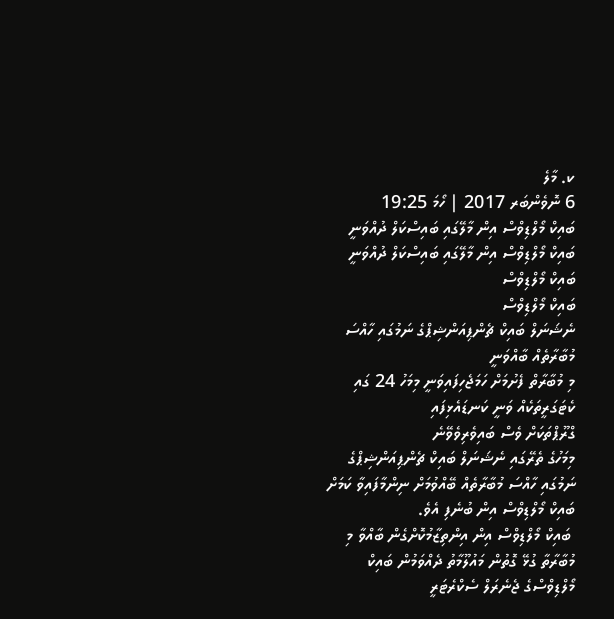ކ. މާލެ
6 ނޮވެންބަރ 2017 | ހޯމަ 19:25
ބައިކް މޯލްޑިވްސް އިން މާލޭގައި ބައިސްކަލް ދުއްވަނީ
ބައިކް މޯލްޑިވްސް އިން މާލޭގައި ބައިސްކަލް ދުއްވަނީ
ބައިކް މޯލްޑިވްސް
ބައިކް މޯލްޑިވްސް
ނެޝަނަލް ބައިކް ޗެންޕިއަންޝިޕްގެ ނަމުގައި ހާއްސަ މުބާރާތެއް ބާއްވަނީ
މި މުބާރާތް ފެށުމަށް ހަމަޖެހިފައިވަނީ މިމަހު 24 ގައި
ކެޓަގަރީތަކެއް ވަނީ ކަނޑައެޅިފައި
ގްރޫޕްތަކަށް ވެސް ބައިވެރިވެވޭނެ
މިމަހުގެ ތެރޭގައި ނެޝަނަލް ބައިކް ޗެންޕިއަންޝިޕްގެ ނަމުގައި ހާއްސަ މުބާރާތެއް ބޭއްވުމަށް ނިންމާފައިވާ ކަމަށް ބައިކް މޯލްޑިވްސް އިން ބުނެފި އެވެ.
 ބައިކް މޯލްޑިވްސް އިން އިންތިޒާމުކޮށްގެން ބާއްވާ މި މުބާރާތާ ގުޅޭ ގޮތުން މައުލޫމާތު ދެއްވަމުން ބައިކް މޯލްޑިވްސްގެ ޖެނެރަލް ސެކްރެޓަރީ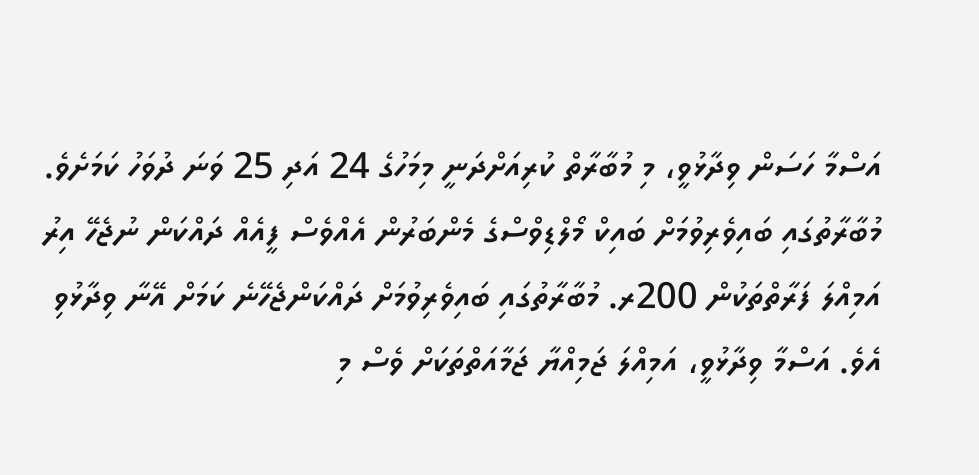އަސްމާ ހަސަން ވިދާޅުވީ، މި މުބާރާތް ކުރިއަށްދަނީ މިމަހުގެ 24 އަދި 25 ވަނަ ދުވަހު ކަމަށެވެ. މުބާރާތުގައި ބައިވެރިވުމަށް ބައިކް މޯލްޑިވްސްގެ މެންބަރުން އެއްވެސް ފީއެއް ދައްކަން ނުޖެހޭ އިރު އަމިއްލަ ފަރާތްތަކުން 200ރ. މުބާރާތުގައި ބައިވެރިވުމަށް ދައްކަންޖެހޭނެ ކަމަށް އޭނާ ވިދާޅުވި އެވެ. އަސްމާ ވިދާޅުވީ، އަމިއްލަ ޖަމިއްޔާ ޖަމާއަތްތަކަށް ވެސް މި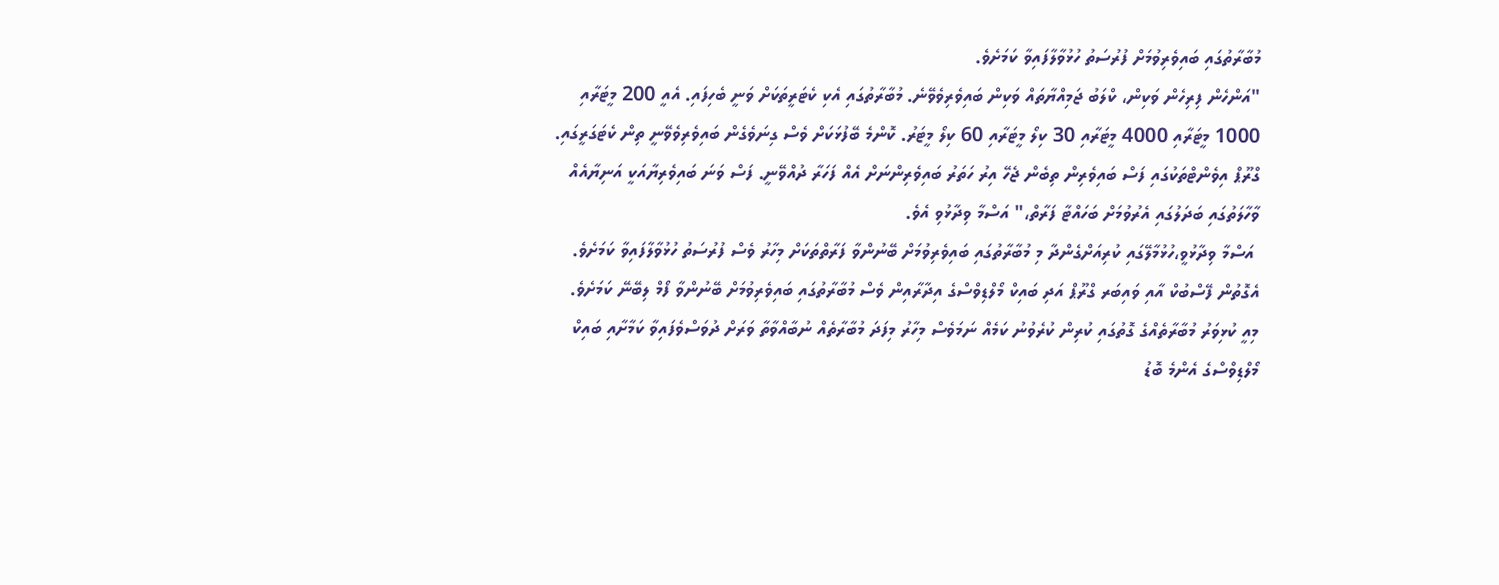މުބާރާތުގައި ބައިވެރިވުމަށް ފުރުސަތު ހުޅުވާލާފައިވާ ކަމަށެވެ.
"އަންހެން ފިރިހެން ވަކިން، ކްލަބު ޖަމިއްޔާތައް ވަކިން ބައިވެރިވެވޭނެ. މުބާރާތުގައި އެކި ކެޓަރީތަކަށް ވަނީ ބެހިފައި. އެއީ 200 މީޓަރާއި 1000 މީޓަރާއި 4000 މީޓަރާއި 30 ކިލޯ މީޓަރާއި 60 ކިލޯ މީޓަރު. ކޮންމެ ބޭފުޅަކަށް ވެސް ގިނަވެގެން ބައިވެރިވެވޭނީ ތިން ކެޓަގަރީގައި. ގްރޫޕް އިވެންޓްތަކުގައި ފަސް ބައިވެރިން ތިބެން ޖެހޭ އިރު ހަތަރު ބައިވެރިންނަށް އެއް ފަހަރާ ދުއްވޭނީ. ފަސް ވަނަ ބައިވެރިޔާއަކީ އަނިޔާއެއް ވާހާލަތުގައި ބަދަލުގައި އެރުވުމަށް ބަހައްޓާ ފަރާތް،" އަސްމާ ވިދާޅުވި އެވެ.
 އަސްމާ ވިދާޅުވީ،ހުޅުމާލޭގައި ކުރިއަށްގެންދާ މި މުބާރާތުގައި ބައިވެރިވުމަށް ބޭނުންވާ ފަރާތްތަކަށް މިހާރު ވެސް ފުރުސަތު ހުޅުވާލާފައިވާ ކަމަށެވެ. އެގޮތުން ފޭސްބުކް އާއި ވައިބަރ ގްރޫޕް އަދި ބައިކް މޯލްޑިވްސްގެ އިދާރާއިން ވެސް މުބާރާތުގައި ބައިވެރިވުމަށް ބޭނުންވާ ފޯމް ލިބޭނޭ ކަމަށެވެ.
މިއީ ކުޅިވަރު މުބާރާތެއްގެ ގޮތުގައި ކުރިން ކުރެވުނު ކަމެއް ނަމަވެސް މިހާރު މިފަދަ މުބާރާތެއް ނުބާއްވާތާ ވަރަށް ދުވަސްވެފައިވާ ކަމާށާއި ބައިކް މޯލްޑިވްސްގެ އެންމެ ބޮޑު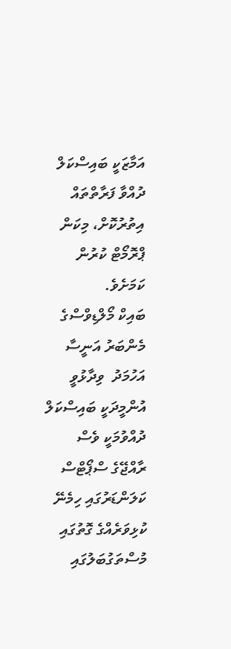އަމާޒަކީ ބައިސްކަލް ދުއްވާ ފަރާތްތައް އިތުރުކޮށް، މިކަން ޕްރޮމޯޓް ކުރުން ކަމަށެވެ.
ބައިކް މޯލްޑިވްސްގެ މެންބަރު އަނީސާ އަހުމަދު  ވިދާޅުވީ އުންމީދަކީ ބައިސްކަލް ދުއްވުމަކީ ވެސް ރާއްޖޭގެ ސްޕޯޓްސް ކަލަންޑަރުގައި ހިމެނޭ ކުޅިވަރެއްގެ ގޮތުގައި މުސްތަގުބަލުގައި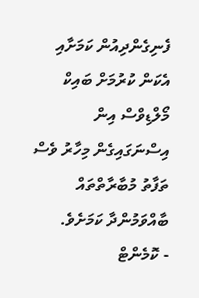ފެނިގެންދިއުން ކަމަށާއި އެކަން ކުރުމަށް ބައިކް މޯލްޑިވްސް އިން އިސްނަގައިގެން މިހާރު ވެސް ތަފާތު މުބާރާތްތައް ބާއްވަމުންދާ ކަމަށެވެ.
- ކޮމެންޓް